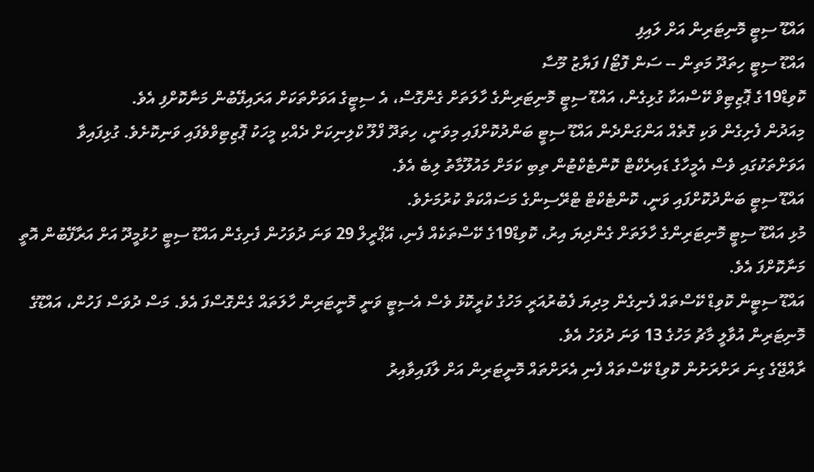އައްޑޫ ސިޓީ މޮނިޓަރިން އަށް ލައިފި
އައްޑޫ ސިޓީ ހިތަދޫ މަތިން -- ސަން ފޮޓޯ/ ފަޔާޒު މޫސާ
ކޮވިޑް19ގެ ޕޮޒިޓިވް ކޭސްއަކާ ގުޅިގެން، އައްޑޫ ސިޓީ މޮނިޓަރިންގެ ހާލަތަށް ގެންގޮސް، އެ ސިޓީގެ އަވަށްތަކަށް އަރައިފޭބުން މަނާކޮށްފި އެވެ.
މިއަދުން ފެށިގެން ވަކި ގޮތެއް އަންގަންދެން އައްޑޫ ސިޓީ ބަންދުކޮށްފައި މިވަނީ، ހިތަދޫ ފްލޫ ކްލިނިކަށް ދެއްކި މީހަކު ޕޮޒިޓިވްވެފައި ވަނިކޮށެވެ. ގުޅިފައިވާ އަވަށްތަކުގައި ވެސް އެމީހާގެ ޑައިރެކްޓް ކޮންޓެކްޓުން ތިބި ކަމަށް މައުލޫމާތު ލިބެ އެވެ.
އައްޑޫ ސިޓީ ބަންދުކޮށްފައި ވަނީ، ކޮންޓެކްޓް ޓްރޭސިންގެ މަސައްކަތް ކުރުމަށެވެ.
މުޅި އައްޑޫ ސިޓީ މޮނިޓަރިންގެ ހާލަތަށް ގެންދިޔަ އިރު، ކޮވިޑް19ގެ ކޭސްތަކެއް ފެނި، އޭޕްރީލް 29 ވަނަ ދުވަހުން ފެށިގެން އައްޑޫ ސިޓީ ހުޅުމީދޫ އަށް އަރާފޭބުން އޮތީ މަނާކޮށްފަ އެވެ.
އައްޑޫ ސިޓީން ކޮވިޑް ކޭސްތައް ފެނިގެން މިދިޔަ ފެބުރުއަރީ މަހުގެ ކުރީކޮޅު ވެސް އެސިޓީ ވަނީ މޮނީޓަރިން ހާލަތައް ގެންގޮސްފަ އެވެ. މަސް ދުވަސް ފަހުން، އައްޑޫގެ މޮނިޓަރިން އުވާލީ މާޗު މަހުގެ 13 ވަނަ ދުވަހު އެވެ.
ރާއްޖޭގެ ގިނަ ރަށްރަށުން ކޮވިޑް ކޭސްތައް ފެނި އެރަށްތައް މޮނީޓަރިން އަށް ލާފައިވާއިރު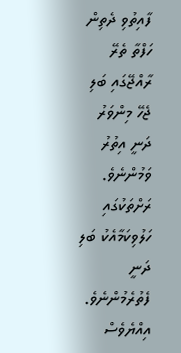ފާއިތުވި ދެތިން ހަފްތާ ތެރޭ ރާއްޖޭގައި ބަލި ޖެހޭ މިންވަރު ދަނީ އިތުރު ވަމުންނެވެ. ރަށްތަކުގައި ހަލުވިކަމާއެކު ބަލި ދަނީ ފެތުރެމުންނެވެ.
އިއްޔެވެސް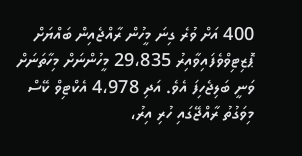400 އަށް ވުރެ ގިނަ މީހުން ރާއްޖެއިން ބައްޔަށް ޕޮޒިޓިވްވެފައިވާއިރު 29،835 މީހުންނަށް މިހާތަނަށް ވަނީ ބަލިޖެހިފަ އެވެ. އަދި 4،978 އެކްޓިވް ކޭސް މިވަގުތު ރާއްޖޭގައި ހުރި އިރު،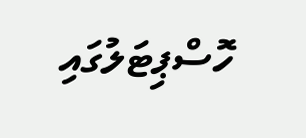ހޮސްޕިޓަލުގައި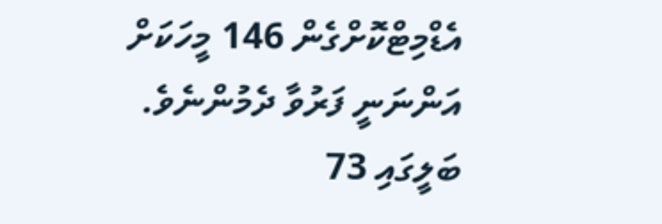އެޑްމިޓްކޮށްގެން 146 މީހަކަށް އަންނަނީ ފަރުވާ ދެމުންނެވެ. ބަލީގައި 73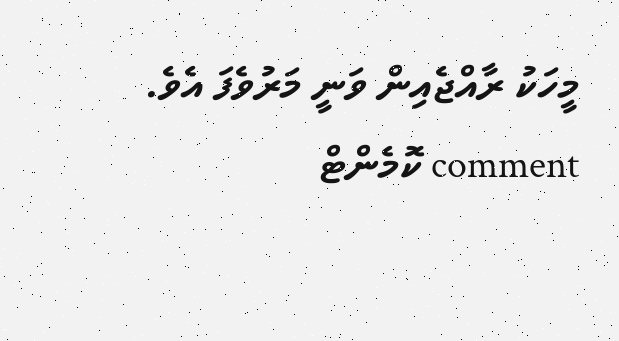މީހަކު ރާއްޖެއިން ވަނީ މަރުވެފަ އެވެ.
comment ކޮމެންޓް